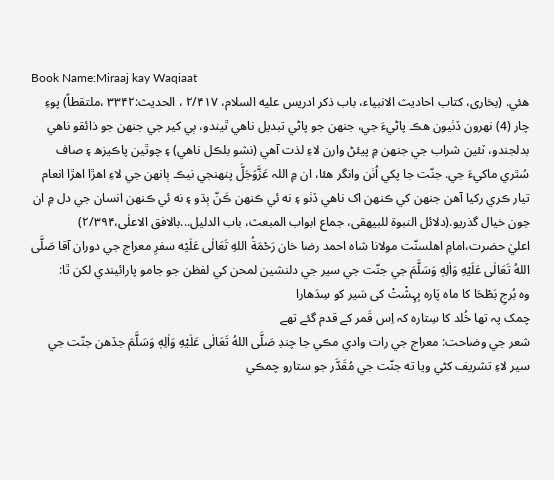Book Name:Miraaj kay Waqiaat
هئي. (بخارى، كتاب احاديث الانبياء، باب ذكر ادريس عليه السلام، ۲/۴۱۷ ، الحديث:۳۳۴۲ ،ملتقطاً) پوءِ چار (4) نهرون ڏٺيون هڪ پاڻيءَ جي، جنهن جو پاڻي تبديل ناهي ٿيندو، ٻي کير جي جنهن جو ذائقو ناهي بدلجندو، ٽئين شراب جي جنهن ۾ پيئڻ وارن لاءِ لذت آهي (نشو بلڪل ناهي) ۽ چوٿين پاڪيزھ ۽ صاف سُٿري ماکيءَ جي. جنّت جا پکي اُٺن وانگر هئا، ان ۾ اللہ عَزَّوَجَلَّ پنهنجي نيڪ ٻانهن جي لاءِ اهڙا اهڙا انعام تيار ڪري رکيا آهن جنهن کي ڪنهن اک ناهي ڏٺو ۽ نه ئي ڪنهن ڪَنّ ٻڌو ۽ نه ئي ڪنهن انسان جي دل ۾ ان جون خيال گذريو.(دلائل النبوة للبيهقى، جماع ابواب المبعث، باب الدليل...بالافق الاعلٰى،۲/۳۹۴)
اعليٰ حضرت،امامِ اهلسنّت مولانا شاه احمد رضا خان رَحْمَةُ اللهِ تَعَالٰی عَلَيْه سفرِ معراج جي دوران آقا صَلَّى اللهُ تَعَالٰى عَلَيْهِ وَاٰلِهٖ وَسَلَّمَ جي جنّت جي سير جي دلنشين لمحن کي لفظن جو جامو پارائيندي لکن ٿا:
وہ بُرجِ بَطْحَا کا ماہ پَارہ بِہِشْتْ کی سَیر کو سِدَھارا
چمک پہ تھا خُلد کا سِتارہ کہ اِس قَمر کے قدم گئے تھے
شعر جي وضاحت: معراج جي رات وادي مڪي جا چنڊ صَلَّى اللهُ تَعَالٰى عَلَيْهِ وَاٰلِهٖ وَسَلَّمَ جڏهن جنّت جي سير لاءِ تشريف کڻي ويا ته جنّت جي مُقَدَّر جو ستارو چمڪي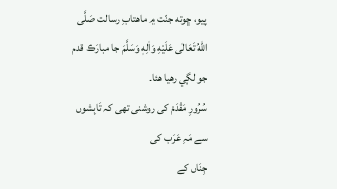پيو، ڇوته جنّت ۾ ماهتابِ رسالت صَلَّى اللهُ تَعَالٰى عَلَيْهِ وَاٰلِهٖ وَسَلَّمَ جا مبارَڪ قدم جو لڳي رهيا هئا۔
سُرُورِ مَقْدَمْ کی روشنی تھی کہ تَابِشوں سے مَہِ عَرَب کی
جِنَاں کے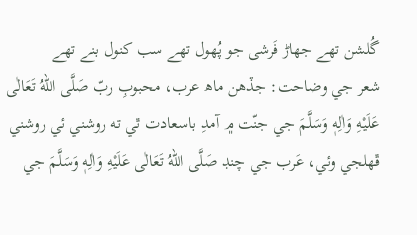گُلشن تھے جھاڑ فَرشی جو پُھول تھے سب کنول بنے تھے
شعر جي وضاحت: جڏهن ماھ عرب، محبوبِ ربّ صَلَّى اللهُ تَعَالٰى عَلَيْهِ وَاٰلِهٖ وَسَلَّمَ جي جنّت ۾ آمدِ باسعادت ٿي ته روشني ئي روشني ڦهلجي وئي، عَرب جي چنڊ صَلَّى اللهُ تَعَالٰى عَلَيْهِ وَاٰلِهٖ وَسَلَّمَ جي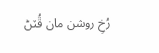رُخِ روشن مان ڦُٽڻ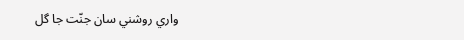واري روشني سان جنّت جا گل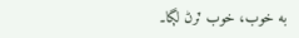به خوب، خوب ٽرڻ لڳا۔